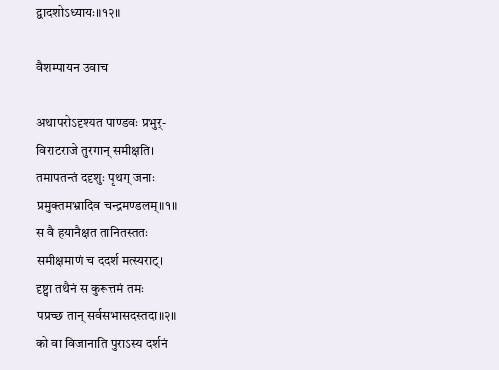द्वादशोऽध्यायः॥१२॥

वैशम्पायन उवाच

अथापरोऽदृश्यत पाण्डवः प्रभुर्-
विराटराजे तुरगान् समीक्षति।
तमापतन्तं ददृशुः पृथग् जनाः
प्रमुक्तमभ्रादिव चन्द्रमण्डलम्॥१॥
स वै हयानैक्षत तानितस्ततः
समीक्षमाणं च ददर्श मत्स्यराट्।
दृष्ट्वा तथैनं स कुरूत्तमं तमः
पप्रच्छ तान् सर्वसभासदस्तदा॥२॥
को वा विजानाति पुराऽस्य दर्शनं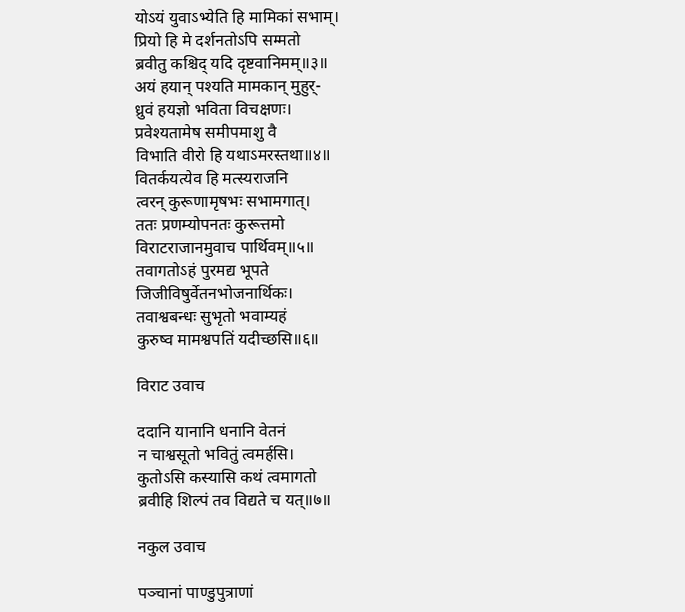योऽयं युवाऽभ्येति हि मामिकां सभाम्।
प्रियो हि मे दर्शनतोऽपि सम्मतो
ब्रवीतु कश्चिद् यदि दृष्टवानिमम्॥३॥
अयं हयान् पश्यति मामकान् मुहुर्-
ध्रुवं हयज्ञो भविता विचक्षणः।
प्रवेश्यतामेष समीपमाशु वै
विभाति वीरो हि यथाऽमरस्तथा॥४॥
वितर्कयत्येव हि मत्स्यराजनि
त्वरन् कुरूणामृषभः सभामगात्।
ततः प्रणम्योपनतः कुरूत्तमो
विराटराजानमुवाच पार्थिवम्॥५॥
तवागतोऽहं पुरमद्य भूपते
जिजीविषुर्वेतनभोजनार्थिकः।
तवाश्वबन्धः सुभृतो भवाम्यहं
कुरुष्व मामश्वपतिं यदीच्छसि॥६॥

विराट उवाच

ददानि यानानि धनानि वेतनं
न चाश्वसूतो भवितुं त्वमर्हसि।
कुतोऽसि कस्यासि कथं त्वमागतो
ब्रवीहि शिल्पं तव विद्यते च यत्॥७॥

नकुल उवाच

पञ्चानां पाण्डुपुत्राणां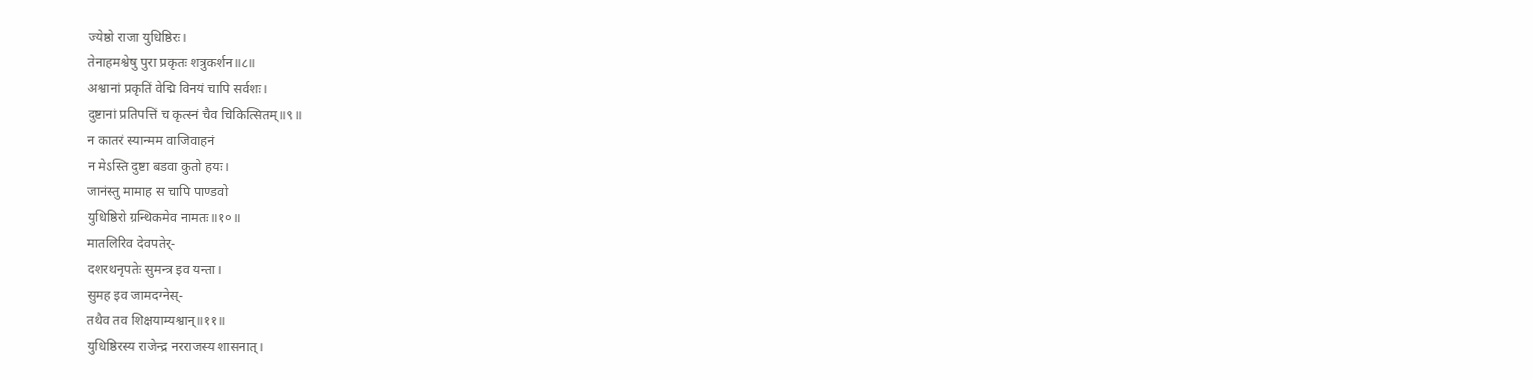ज्येष्ठो राजा युधिष्ठिरः।
तेनाहमश्वेषु पुरा प्रकृतः शत्रुकर्शन॥८॥
अश्वानां प्रकृतिं वेद्मि विनयं चापि सर्वशः।
दुष्टानां प्रतिपत्तिं च कृत्स्नं चैव चिकित्सितम्॥९॥
न कातरं स्यान्मम वाजिवाहनं
न मेऽस्ति दुष्टा बडवा कुतो हयः।
जानंस्तु मामाह स चापि पाण्डवो
युधिष्ठिरो ग्रन्थिकमेव नामतः॥१०॥
मातलिरिव देवपतेर्-
दशरथनृपतेः सुमन्त्र इव यन्ता।
सुमह इव जामदग्नेस्-
तथैव तव शिक्षयाम्यश्वान्॥११॥
युधिष्ठिरस्य राजेन्द्र नरराजस्य शासनात्।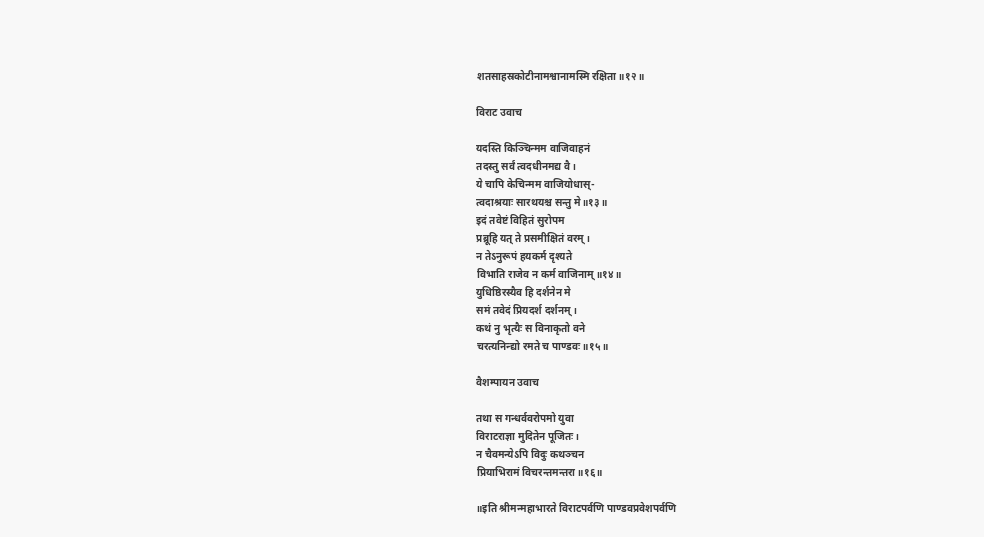शतसाहस्रकोटीनामश्वानामस्मि रक्षिता॥१२॥

विराट उवाच

यदस्ति किञ्चिन्मम वाजिवाहनं
तदस्तु सर्वं त्वदधीनमद्य वै।
ये चापि केचिन्मम वाजियोधास्-
त्वदाश्रयाः सारथयश्च सन्तु मे॥१३॥
इदं तवेष्टं विहितं सुरोपम
प्रब्रूहि यत् ते प्रसमीक्षितं वरम्।
न तेऽनुरूपं हयकर्म दृश्यते
विभाति राजेव न कर्म वाजिनाम्॥१४॥
युधिष्ठिरस्यैव हि दर्शनेन मे
समं तवेदं प्रियदर्श दर्शनम्।
कथं नु भृत्यैः स विनाकृतो वने
चरत्यनिन्द्यो रमते च पाण्डवः॥१५॥

वैशम्पायन उवाच

तथा स गन्धर्ववरोपमो युवा
विराटराज्ञा मुदितेन पूजितः।
न चैवमन्येऽपि विदुः कथञ्चन
प्रियाभिरामं विचरन्तमन्तरा॥१६॥

॥इति श्रीमन्महाभारते विराटपर्वणि पाण्डवप्रवेशपर्वणि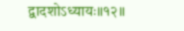द्वादशोऽध्यायः॥१२॥